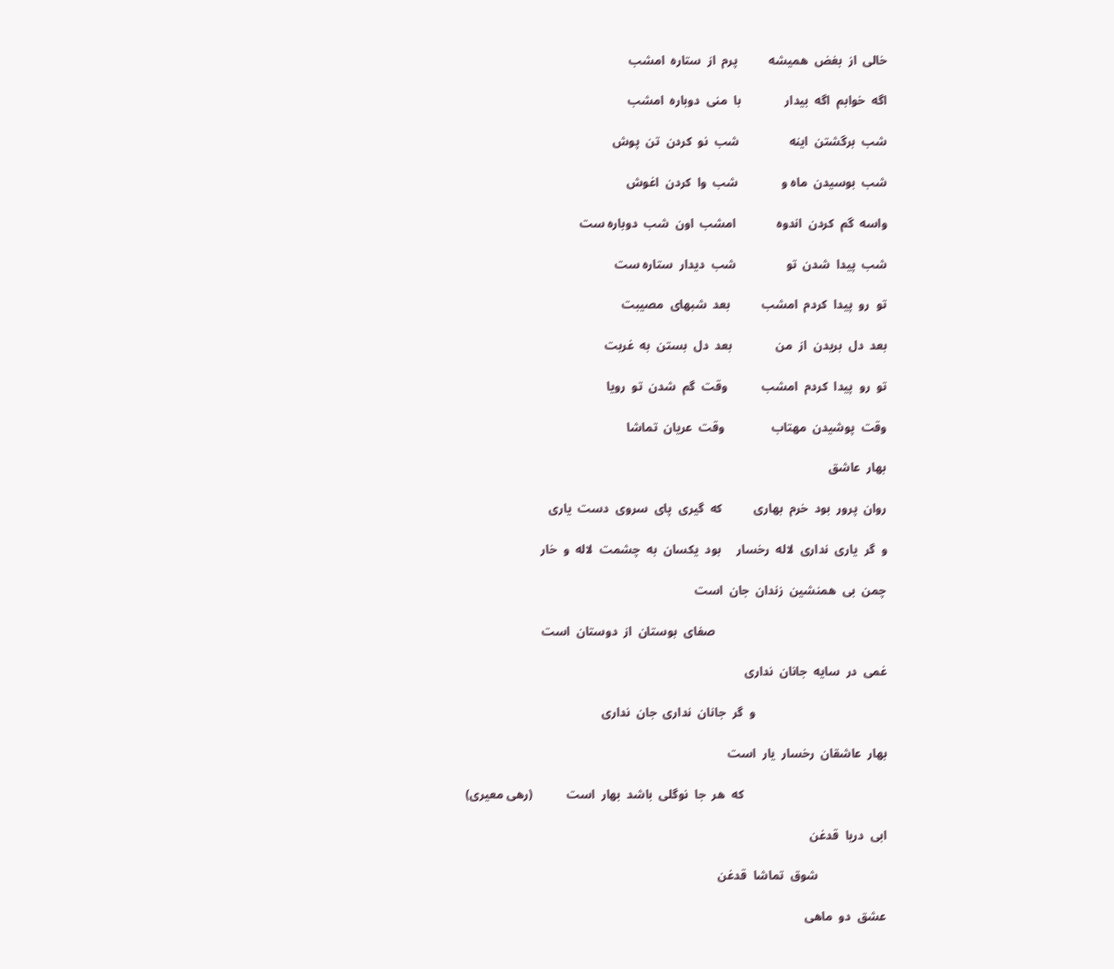خالی  از  بغض  همیشه          پرم  از  ستاره  امشب

اگه  خوابم  اگه  بیدار              با  منی  دوباره  امشب

شب  برگشتن  اینه                شب  نو  کردن  تن  پوش

شب  بوسیدن  ماه و              شب  وا  کردن  اغوش

واسه  گم  کردن  اندوه             امشب  اون  شب  دوباره ست

شب  پیدا  شدن  تو                شب  دیدار  ستاره ست

تو  رو  پیدا  کردم  امشب          بعد  شبهای  مصیبت

بعد  دل  بریدن  از  من              بعد  دل  بستن  به  غربت

تو  رو  پیدا  کردم  امشب           وقت  گم  شدن  تو  رویا

وقت  پوشیدن  مهتاب               وقت  عریان  تماشا

بهار  عاشق

روان  پرور  بود  خرم  بهاری          که  گیری  پای  سروی  دست  یاری

و  گر  یاری  نداری  لاله  رخسار     بود  یکسان  به  چشمت  لاله  و  خار

چمن  بی  همنشین  زندان  جان  است

                                                       صفای  بوستان  از  دوستان  است

غمی  در  سایه  جانان  نداری

                                          و  گر  جانان  نداری  جان  نداری

بهار  عاشقان  رخسار  یار  است

                                              که  هر  جا  نوگلی  باشد  بهار  است           (رهی معیری)

ابی  دریا  قدغن

                      شوق  تماشا  قدغن

عشق  دو  ماهی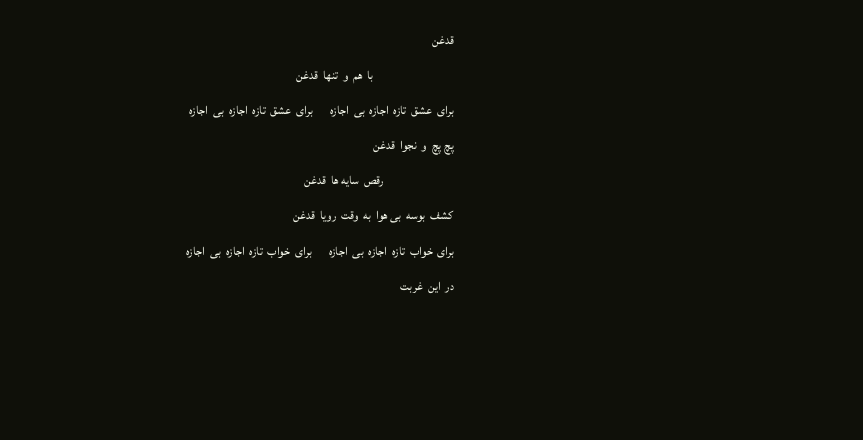قدغن

                                 با  هم  و  تنها  قدغن

برای  عشق  تازه  اجازه  بی  اجازه       برای  عشق  تازه  اجازه  بی  اجازه

پچ پچ  و  نجوا  قدغن

                             رقص  سایه ها  قدغن

کشف  بوسه  بی هوا  به  وقت  رویا  قدغن

برای  خواب  تازه  اجازه  بی  اجازه       برای  خواب  تازه  اجازه  بی  اجازه

در  این  غربت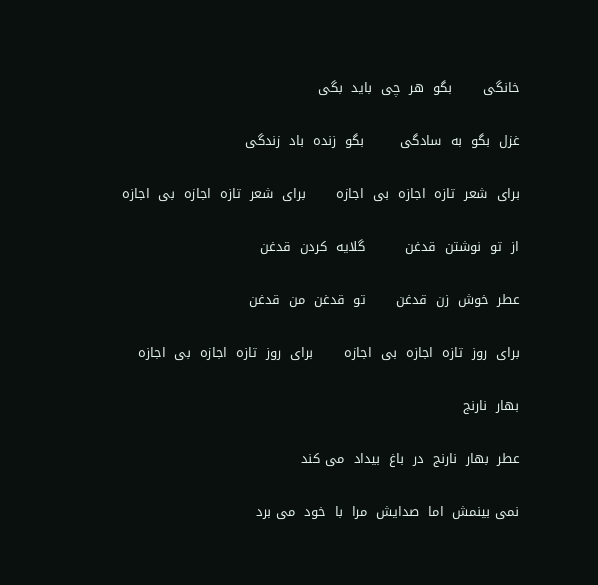خانگی       بگو  هر  چی  باید  بگی

غزل  بگو  به  سادگی        بگو  زنده  باد  زندگی

برای  شعر  تازه  اجازه  بی  اجازه       برای  شعر  تازه  اجازه  بی  اجازه

از  تو  نوشتن  قدغن         گلایه  کردن  قدغن

عطر  خوش  زن  قدغن       تو  قدغن  من  قدغن

برای  روز  تازه  اجازه  بی  اجازه       برای  روز  تازه  اجازه  بی  اجازه

بهار  نارنج

عطر  بهار  نارنج  در  باغ  بیداد  می کند

نمی بینمش  اما  صدایش  مرا  با  خود  می برد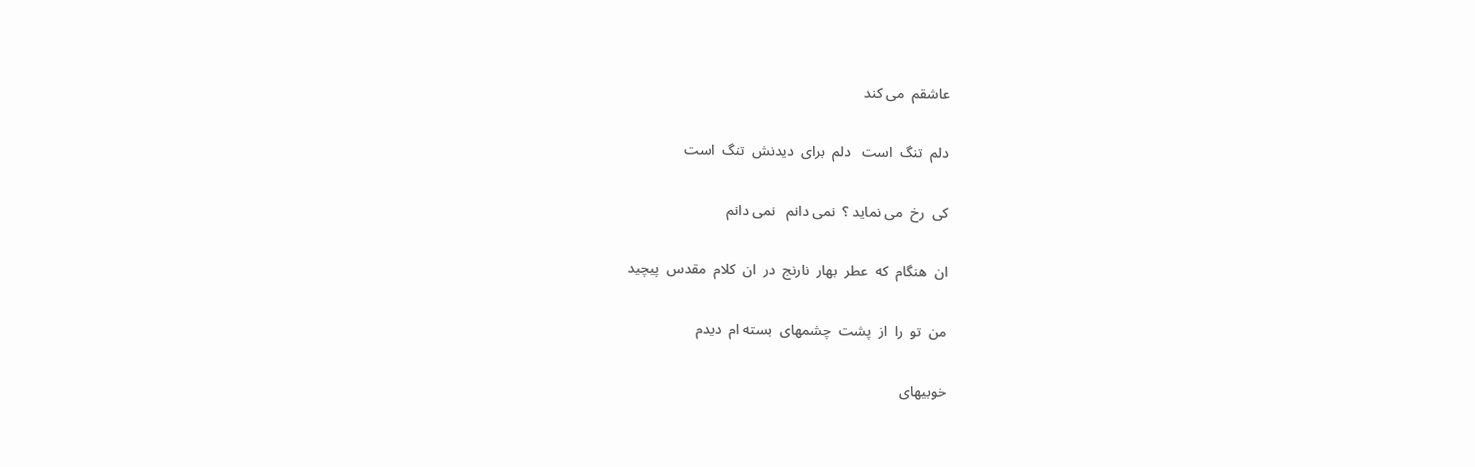عاشقم  می کند

دلم  تنگ  است   دلم  برای  دیدنش  تنگ  است

کی  رخ  می نماید ؟  نمی دانم   نمی دانم

ان  هنگام  که  عطر  بهار  نارنج  در  ان  کلام  مقدس  پیچید

من  تو  را  از  پشت  چشمهای  بسته ام  دیدم

خوبیهای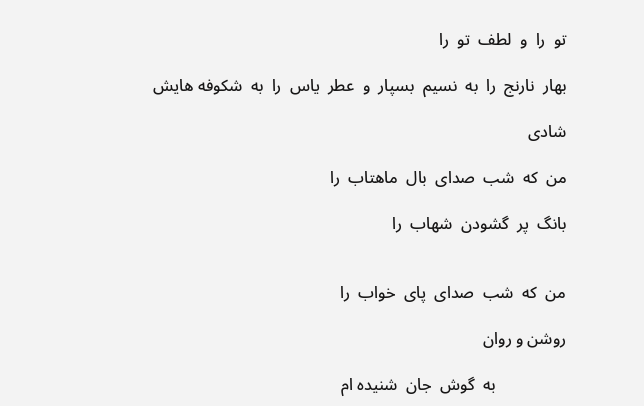تو  را  و  لطف  تو  را

بهار  نارنج  را  به  نسیم  بسپار  و  عطر  یاس  را  به  شکوفه هایش

شادی

من  که  شب  صدای  بال  ماهتاب  را

بانگ  پر  گشودن  شهاب  را


من  که  شب  صدای  پای  خواب  را

روشن و روان

                 به  گوش  جان  شنیده ام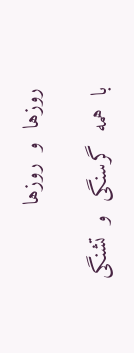روزها  و  روزها

با  همه  گرسنگی  و  تشنگی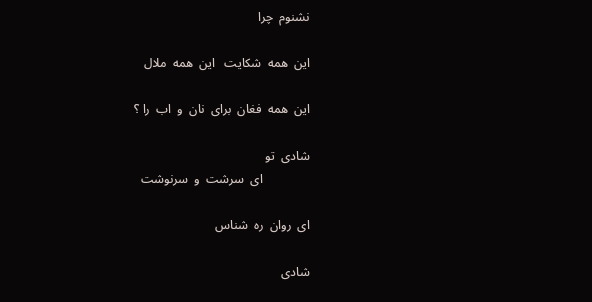نشنوم  چرا

این  همه  شکایت   این  همه  ملال

این  همه  فغان  برای  نان  و  اب  را ؟

شادی  تو
               ای  سرشت  و  سرنوشت

ای  روان  ره  شناس

شادی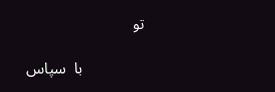تو

                با  سپاس